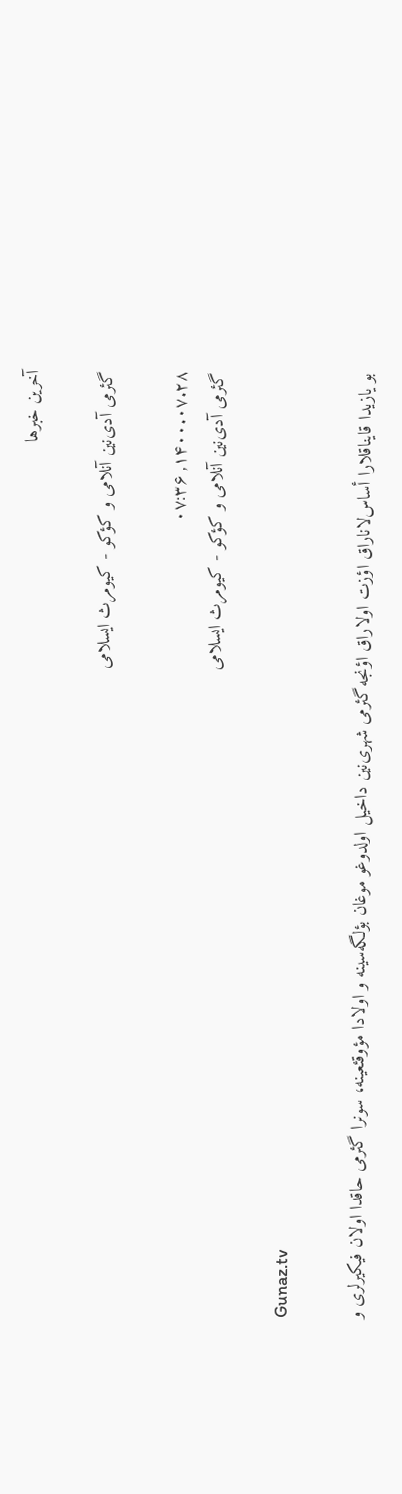آخرین خبرها

گئرمی‌ آدی‌نین آنلامی و کؤکو - کیومرث ایسلامی

۱۴۰۰.۰۷.۲۸, ۰۷:۳۶
گئرمی‌ آدی‌نین آنلامی و کؤکو - کیومرث ایسلامی

Gunaz.tv

بو یازیدا قایناقلارا أساس‌لاناراق اؤزت اولاراق اؤنجه گئرمی شهری‌نین داخیل اولدوغو موغان بؤلگه‌سینه و اولادا مؤوقئعینه، سونرا گئرمی حاقدا اولان فیکیرلری و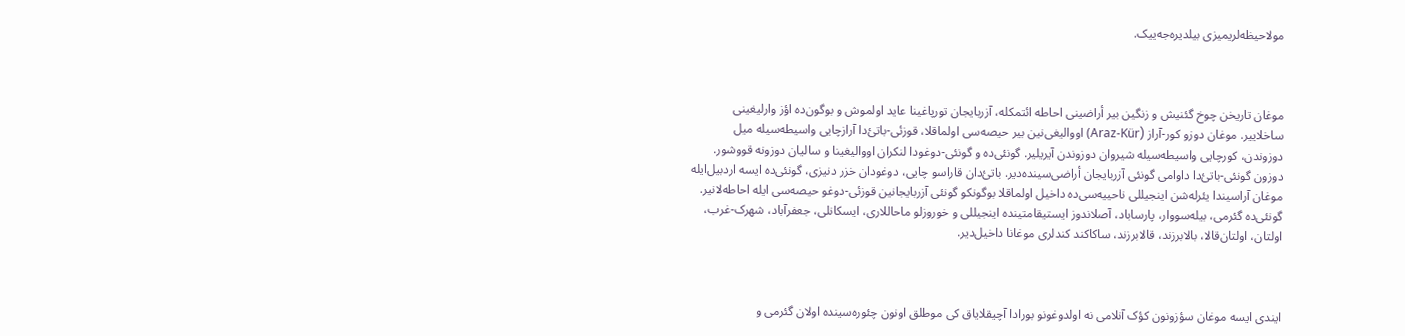مولاحیظه‌لریمیزی بیلدیره‌جه‌ییک.



موغان تاریخن چوخ گئنیش و زنگین بیر أراضینی احاطه ائتمکله، آزربایجان تورپاغینا عاید اولموش و بوگون‌ده اؤز وارلیغینی ساخلاییر. موغان دوزو کور-آراز (Araz-Kür) اووالیغی‌نین بیر حیصه‌سی اولماقلا، قوزئی-باتئ‌دا آرازچایی واسیطه‌سیله میل دوزوندن، کورچایی واسیطه‌سیله شیروان دوزوندن آیریلیر. گونئی‌ده و گونئی-دوغودا لنکران اووالیغینا و سالیان دوزونه قووشور. دوزون گونئی-باتئ‌دا داوامی گونئی آزربایجان أراضی‌سینده‌دیر. باتئ‌دان قارا‌سو چایی، دوغودان خزر دنیزی، گونئی‌ده ایسه اردبیل‌ایله موغان آراسیندا یئرله‌شن اینجیللی ناحییه‌سی‌ده داخیل اولماقلا بوگونکو گونئی آزربایجانین قوزئی-دوغو حیصه‌سی ایله احاطه‌لا‌نیر. گونئی‌ده گئرمی، بیله‌سووار، پارساباد، آصلاندوز ایستیقامتینده اینجیللی و خوروزلو ماحاللاری، ایسکانلی، جعفرآباد، شهرک-غرب، اولتان، اولتان‌قالا، بالابرزند، قالابرزند، ساکاکند کندلری موغانا داخیل‌دیر.



ایندی ایسه موغان سؤزونون کؤک آنلامی نه اولدوغونو بورادا آچیقلایاق کی موطلق اونون چئوره‌سینده اولان گئرمی و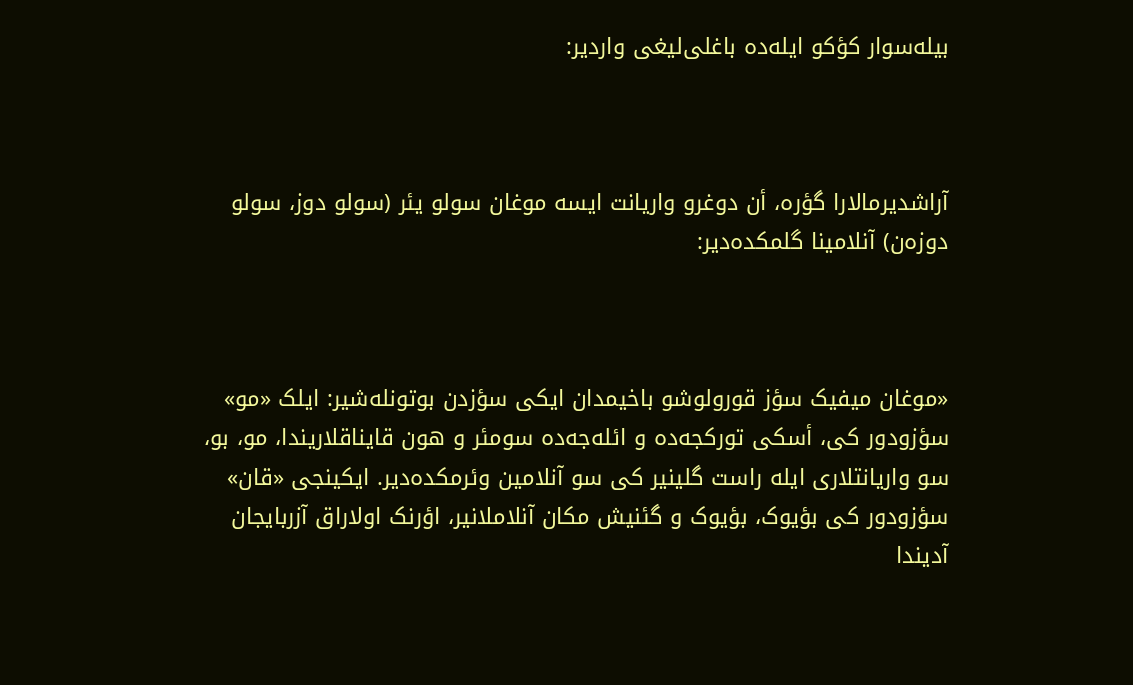بیله‌سوار کؤکو ایله‌ده باغلی‌لیغی واردیر:



آراشدیرمالارا گؤره، أن دوغرو واریانت ایسه موغان سولو یئر (سولو دوز، سولو دوزه‌ن) آنلامینا گلمکده‌دیر:



«موغان میفیک سؤز قورولوشو باخیمدان ایکی سؤزدن بوتونله‌شیر: ایلک «مو» سؤزودور کی، أسکی تورکجه‌ده و ائله‌جه‌ده سومئر و هون قایناقلاریندا، مو، بو، سو واریانتلاری ایله راست گلینیر کی سو آنلامین وئرمکده‌دیر. ایکینجی «قان» سؤزودور کی بؤیوک، بؤیوک و گئنیش مکان آنلاملانیر، اؤرنک اولاراق آزربایجان آدیندا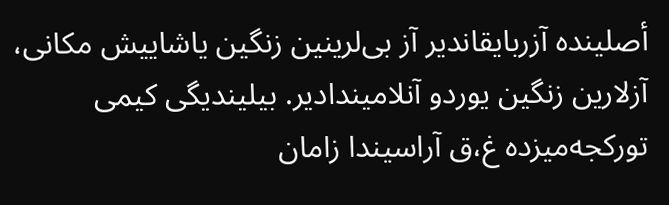أصلینده آزربایقاندیر آز بی‌لرینین زنگین یاشاییش مکانی، آزلارین زنگین یوردو آنلامیندادیر. بیلیندیگی کیمی تورکجه‌میزده غ،ق آراسیندا زامان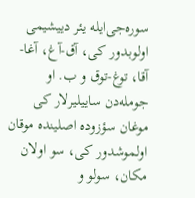سوره‌جی‌ایله یئر دییشیمی اولوبدور کی، آق-آغ، آغا-آقا، توغ-توق و ب. او جومله‌دن ساییلیرلار کی موغان سؤزوده اصلینده موقان اولموشدور کی، سو اولان مکان، سولو و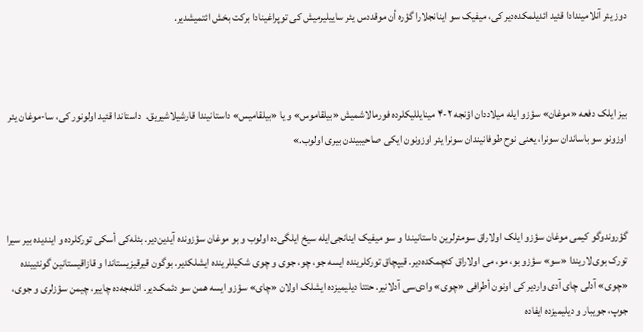دوز یئر آنلامیندادا قئید ائدیلمکده‌دیر کی، میفیک سو اینانجلارا گؤره أن موقددس یئر ساییلیرمیش کی توپراغینادا برکت بخش ائتمیشدیر.



بیز ایلک دفعه «موغان» سؤزو ایله میلاددان اؤنجه ۲-۴ مینایللیکلرده فورمالاشمیش «بیلقاموس» و یا «بیلقامیس» داستانیندا قارشیلاشیریق.  داستاندا قئید اولونور کی، سا-موغان یئر اوزونو سو باساندان سونرا، یعنی نوح طوفانیندان سونرا یئر اوزونون ایکی صاحیبیندن بیری اولوب.»



گؤروندوگو کیمی موغان سؤزو ایلک اولاراق سومئرلرین داستانیندا و سو میفیک اینانجی‌ایله سیخ ایلگی‌ده اولوب و بو موغان سؤزونده آیدین‌دیر. بئله‌کی أسکی تورکلرده و ایندیده بیر سیرا تورک بوی‌لاریندا «سو» سؤزو بو، مو، می اولاراق کئچمکده‌دیر. قیپچاق تورکلرینده ایسه جو، چو، جوی و چوی شکیللرینده ایشلکدیر. بوگون قیرقیزیستاندا و قازاقیستانین گونئیینده «چوی» آدلی چای آدی واردیر کی اونون أطرافی «چوی» وادی‌سی آدلانیر. حتتا دیلیمیزده ایشلک اولان «چای» سؤزو ایسه همن سو دئمک‌دیر. ائله‌جه‌ده چاییر، چیمن سؤزلری و جوی، جوپ، جویبار و دیلیمیزده ایفاده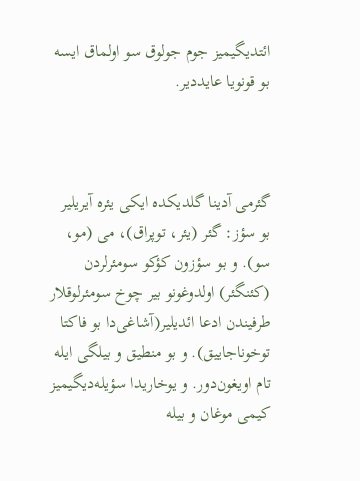ائتدیگیمیز جوم جولوق سو اولماق ایسه بو قونویا عایددیر.



گئرمی آدینا گلدیکده ایکی یئره آیریلیر بو سؤز: گئر (یئر، توپراق)، می (مو، سو). و بو سؤزون کؤکو سومئرلردن (کئنگئر) اولدوغونو بیر چوخ سومئرلوقلار طرفیندن ادعا ائدیلیر(آشاغی‌دا بو فاکتا توخوناجاییق). و بو منطیق و بیلگی ایله تام اویغون‌دور. و یوخاریدا سؤیله‌دیگیمیز کیمی موغان و بیله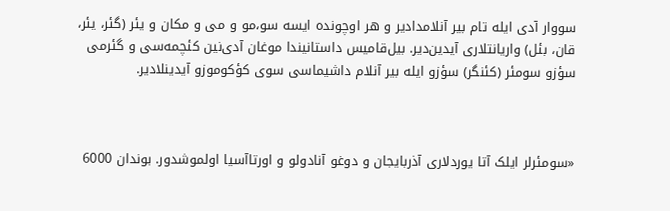سووار آدی ایله تام بیر آنلامدادیر و هر اوچونده ایسه سو،مو و می و مکان و یئر (گئر، یئر، قان، بئل) واریانتلاری آیدین‌دیر. بیل‌قامیس داستانیندا موغان آدی‌نین کئچمه‌سی و گئرمی سؤزو سومئر (کئنگر) سؤزو ایله بیر آنلام داشیماسی سوی کؤکوموزو آیدینلادیر.



«سومئرلر ایلک آتا یوردلاری آذربایجان و دوغو آنادولو و اورتاآسیا اولموشدور. بوندان 6000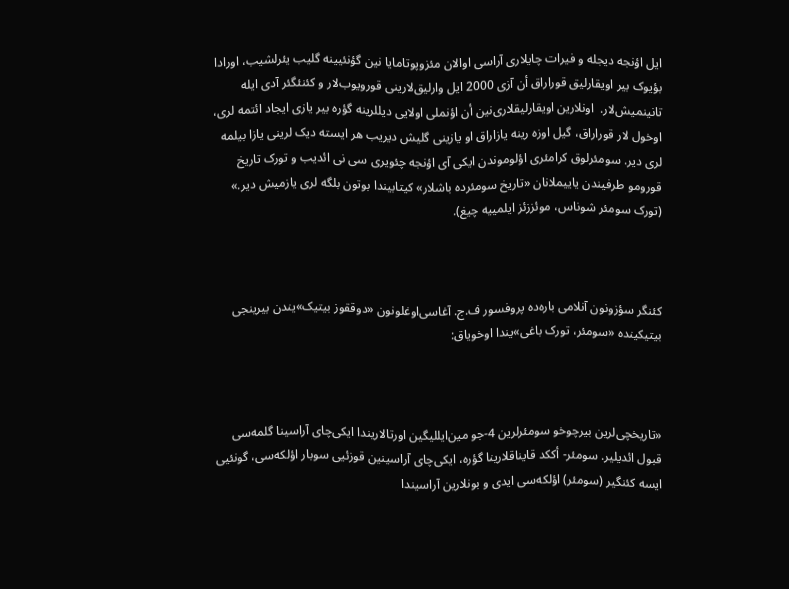ایل اؤنجه دیجله و فیرات چایلاری آراسی اوالان مئزوپوتامایا نین گؤنئیینه گلیب یئرلشیب، اورادا بؤیوک بیر اویقارلیق قوراراق أن آزی 2000 ایل وارلیق‌لارینی قورویوب‌لار و کئنئگئر آدی ایله تانینمیش‌لار.  اونلارین اویقارلیقلاری‌نین أن اؤنملی اولایی دیللرینه گؤره بیر یازی ایجاد ائتمه لری، اوخول لار قوراراق، گیل اوزه رینه یازاراق او یازینی گلیش دیریب هر ایسته دیک لرینی یازا بیلمه لری دیر. سومئرلوق کرامئری اؤلوموندن ایکی آی اؤنجه چئویری سی نی ائدیب و تورک تاریخ قورومو طرفیندن یاییملانان «تاریخ سومئرده باشلار» کیتابیندا بوتون بلگه لری یازمیش دیر.»  (تورک سومئر شوناس، موئززئز ایلمییه چیغ).



کئنگر سؤزونون آنلامی باره‌ده پروفسور ف.ج. آغاسی‌اوغلونون «دوققوز بیتیک»یندن بیرینجی بیتیکینده «سومئر، تورک باغی»یندا اوخویاق:



«تاریخچی‌لرین بیرچوخو سومئرلرین 4-جو مین‌ایللیگین اورتالاریندا ایکی‌چای آراسینا گلمه‌سی قبول ائدیلیر. سومئر- أککد قایناقلارینا گؤره، ایکی‌چای آراسینین قوزئیی سوبار اؤلکه‌سی، گونئیی ایسه کئنگیر (سومئر) اؤلکه‌سی ایدی و بونلارین آراسیندا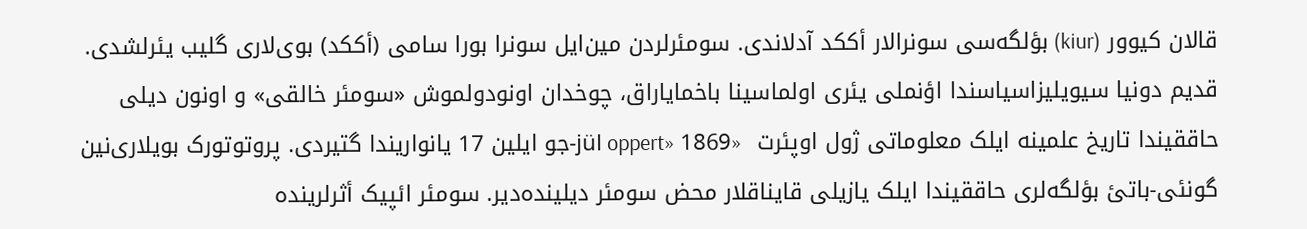قالان کیوور (kiur) بؤلگه‌سی سونرالار أککد آدلاندی. سومئرلردن مین‌ایل سونرا بورا سامی (أککد) بوی‌لاری گلیب یئرلشدی. قدیم دونیا سیویلیزاسیاسندا اؤنملی یئری اولماسینا باخمایاراق، چوخدان اونودولموش «سومئر خالقی» و اونون دیلی حاققیندا تاریخ علمینه ایلک معلوماتی ژول اوپئرت  «jül oppert» 1869-جو ایلین 17 یانواریندا گتیردی. پروتوتورک بویلاری‌نین گونئی-باتئ بؤلگه‌لری حاققیندا ایلک یازیلی قایناقلار محض سومئر دیلینده‌دیر. سومئر ائپیک أثرلرینده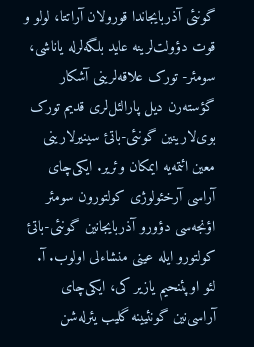گونئی آذربایجاندا قورولان آراتتا، لولو و قوت دؤولت‌لرینه عاید بلگه‌لرله یاناشی، سومئر- تورک علاقه‌لرینی آشکار گؤسته‌رن دیل پارالئل‌لری قدیم تورک بوی‌لارینین گونئی-باتئ سینیرلارینی معین ائتمه‌یه ایمکان وئریر. ایکی‌چای آراسی آرخئولوژی کولتورون سومئر اؤنجه‌سی دؤورو آذربایجانین گونئی-باتئ کولتورو ایله عینی منشاء‌لی اولوب. آ. لئو اوپئنحیم یازیر کی، ایکی‌چای آراسی‌نین گونئیینه گلیب یئرله‌شن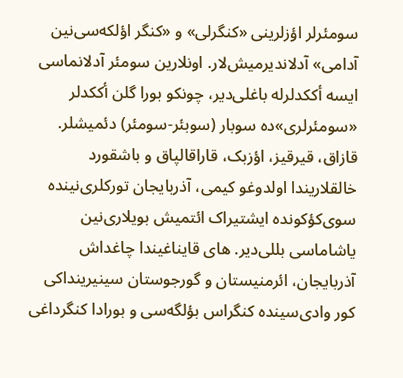سومئرلر اؤزلرینی «کنگرلی» و «کنگر اؤلکه‌سی‌نین آدامی» آدلاندیرمیش‌لار. اونلارین سومئر آدلانماسی ایسه أککدلرله باغلی‌دیر، چونکو بورا گلن أککدلر «سومئرلری»ده سوبار (سوبئر-سومئر) دئمیشلر. قازاق، قیرقیز، اؤزبک، قاراقالپاق و باشقورد خالقلاریندا اولدوغو کیمی، آذربایجان تورکلری‌نینده سوی‌کؤکونده ایشتیراک ائتمیش بویلاری‌نین یاشاماسی بللی‌دیر. های قایناغیندا چاغداش آذربایجان، ائرمنیستان و گورجوستان سینیرینداکی کور وادی‌سینده کنگراس بؤلگه‌سی و بورادا کنگرداغی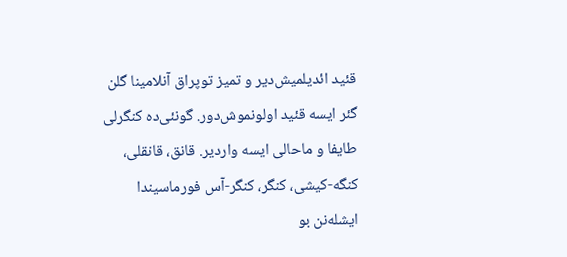قئید ائدیلمیش‌دیر و تمیز توپراق آنلامینا گلن گئر ایسه قئید اولونموش‌دور. گونئی‌ده کنگرلی طایفا و ماحالی ایسه واردیر. قانق، قانقلی، کنگه-کیشی، کنگر، کنگر-آس فورماسیندا ایشله‌نن بو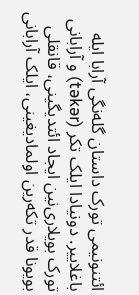ائتنونیمی تورک داستان گله‌نگی آرابا ایله باغلاییر. دونیادا ایلک تکر (təkər) و آرابانی تورک بویلاری‌نین ایجاد ائتدیگینی، قانقلی بویونا قدر تکه‌رین اولمادیغینی، ایلک آرابانی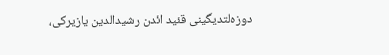دوزه‌لتدیگینی قئید ائدن رشیدالدین یازیرکی،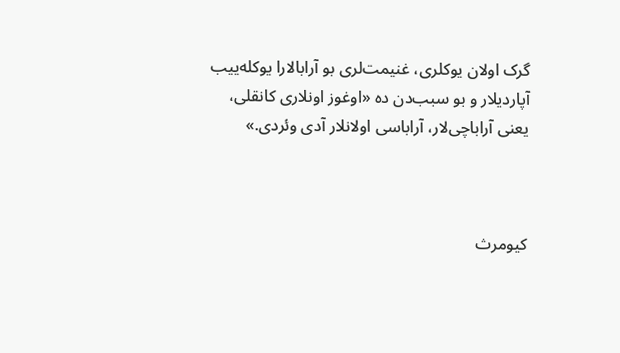گرک اولان یوکلری، غنیمت‌لری بو آرابالارا یوکله‌ییب آپاردیلار و بو سبب‌دن ده «اوغوز اونلاری کانقلی، یعنی آراباچی‌لار، آراباسی اولانلار آدی وئردی.»



کیومرث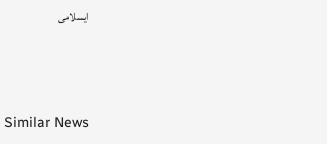ایسلامی



Similar News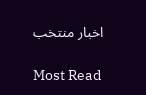اخبار منتخب

Most Read